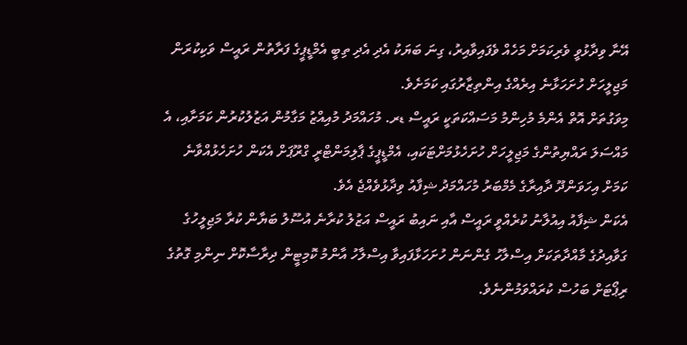އޭނާ ވިދާޅުވީ ވެރިކަމަށް މަހެއް ވެފައިވާއިރު، ގިނަ ބަޔަކު އެދި އެދި ތިބީ އެމްޑީޕީގެ ފަރާތުން ރައީސް ވަކިކުރަން މަޖިލީހަށް ހުށަހަޅާނެ އިރެއްގެ އިންތިޒާރުގައި ކަމަށެވެ.
މިވަގުތަށް އޮތް އެންމެ މުހިންމު މަސައްކަތަކީ ރައީސް ޑރ. މުހައްމަދު މުއިއްޒު މަގާމުން އަޒުލުކުރުން ކަމަށާއި، އެ މައްސަލަ ރައްޔިތުންގެ މަޖިލީހަށް ހުށަހެޅުމަށްޓަކައި، އެމްޑީޕީގެ ޕާލިމަންޓްރީ ގްރޫޕަށް އެކަން ހުށަހެޅުއްވާނެ ކަމަށް އިހަވަންދޫ ދާއިރާގެ މެމްބަރު މުހައްމަދު ޝިފާއު ވިދާޅުވެއްޖެ އެވެ.
އެކަން ޝިފާއު އިއުލާނު ކުރެއްވީ ރައީސް އާއި ނައިބު ރައީސް އަޒުލު ކުރާނެ އުސޫލު ބަޔާން ކުރާ މަޖިލީހުގެ ގަވާއިދުގެ މާއްދާތަކަށް އިސްލާހު ގެންނަން ހުށަހަޅާފައިވާ އިސްލާހު އާންމު ކޮމިޓީން ދިރާސާކޮށް ނިންމި ގޮތުގެ ރިޕޯޓަށް ބަހުސް ކުރައްވަމުންނެވެ.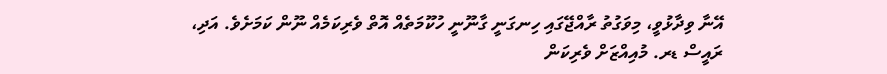އޭނާ ވިދާޅުވީ، މިވަގުތު ރާއްޖޭގައި ހިނގަނީ ގާނޫނީ ހުކޫމަތެއް އޮތް ވެރިކަމެއް ނޫން ކަމަށެވެ. އަދި، ރައީސް ޑރ. މުއިއްޒަށް ވެރިކަން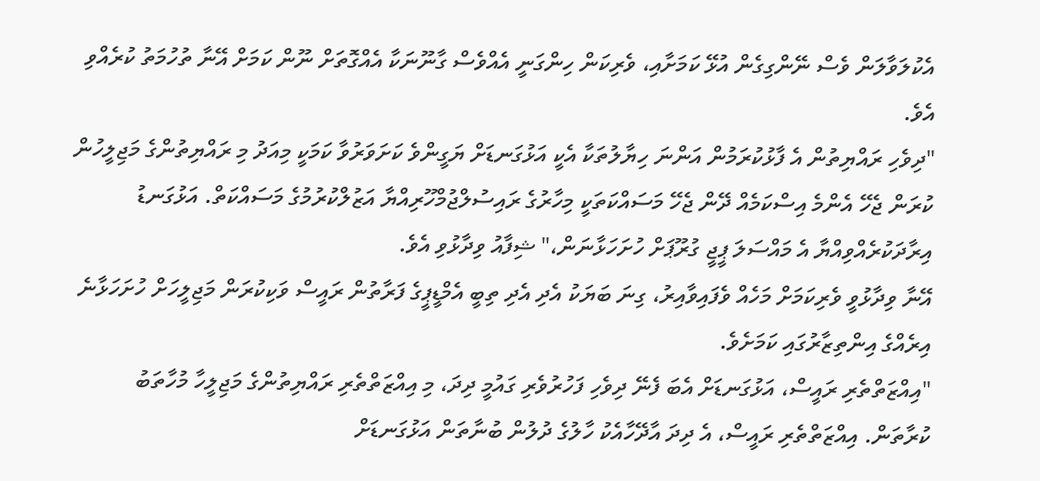އެކުލަވާލަން ވެސް ނޭންގިގެން އުޅޭ ކަމަށާއި، ވެރިކަން ހިންގަނީ އެއްވެސް ގާނޫނަކާ އެއްގޮތަށް ނޫން ކަމަށް އޭނާ ތުހުމަތު ކުރެއްވި އެވެ.
"ދިވެހި ރައްޔިތުން އެ ފާޅުކުރަމުން އަންނަ ހިޔާލުތަކާ އެކީ އަޅުގަނޑަށް ޔަގީންވެ ކަށަވަރުވާ ކަމަކީ މިއަދު މި ރައްޔިތުންގެ މަޖިލީހުން ކުރަން ޖެހޭ އެންމެ އިސްކަމެއް ދޭން ޖެހޭ މަސައްކަތަކީ މިހާރުގެ ރައިސުލްޖުމްހޫރިއްޔާ އަޒުލްކުރުމުގެ މަސައްކަތް. އަޅުގަނޑު އިރާދަކުރެއްވިއްޔާ އެ މައްސަލަ ޕީޖީ ގުރޫޕަށް ހުށަހަޅާނަން،" ޝިފާއު ވިދާޅުވި އެވެ.
އޭނާ ވިދާޅުވީ ވެރިކަމަށް މަހެއް ވެފައިވާއިރު، ގިނަ ބަޔަކު އެދި އެދި ތިބީ އެމްޑީޕީގެ ފަރާތުން ރައީސް ވަކިކުރަން މަޖިލީހަށް ހުށަހަޅާނެ އިރެއްގެ އިންތިޒާރުގައި ކަމަށެވެ.
"އިއްޒަތްތެރި ރައީސް، އަޅުގަނޑަށް އެބަ ފެނޭ ދިވެހި ފަހުރުވެރި ގައުމީ ދިދަ، މި އިއްޒަތްތެރި ރައްޔިތުންގެ މަޖިލީހާ މުހާތަބު ކުރާތަން. އިއްޒަތްތެރި ރައީސް، އެ ދިދަ އާދޭހާއެކު ހާލުގެ ދުލުން ބުނާތަން އަޅުގަނޑަށް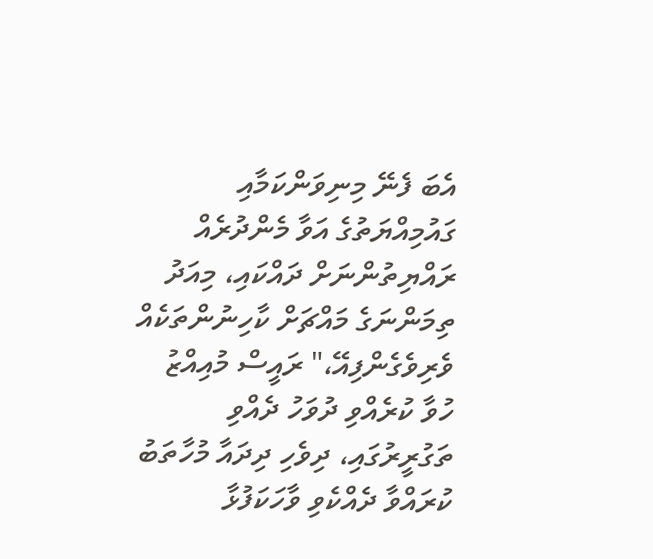އެބަ ފެނޭ މިނިވަންކަމާއި ގައުމިއްޔަތުގެ އަވާ މެންދުރެއް ރައްޔިތުންނަށް ދައްކައި، މިއަދު ތިމަންނަގެ މައްޗަށް ކާހިނުންތަކެއް ވެރިވެގެންފިއޭ،" ރައީސް މުއިއްޒު ހުވާ ކުރެއްވި ދުވަހު ދެއްވި ތަގުރީރުގައި، ދިވެހި ދިދައާ މުހާތަބު ކުރައްވާ ދެއްކެވި ވާހަކަފުޅާ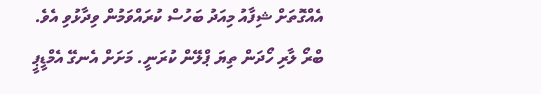އެއްގޮތަށް ޝިފާއު މިއަދު ބަހުސް ކުރައްވަމުން ވިދާޅުވި އެވެ.
ބްރޯ ލާރި ހޯދަން ތިޔަ ޕްލޭން ކުރަނީ. މަށަށް އެނގޭ އެމްޑީޕީ